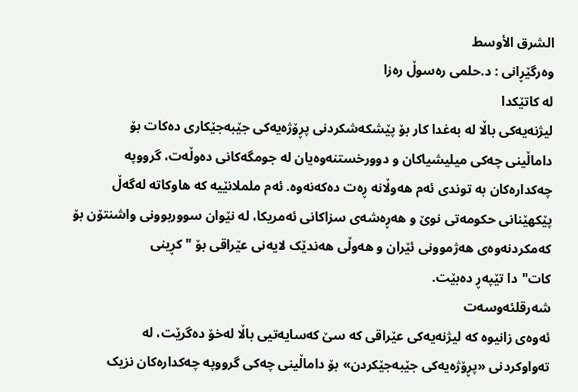الشرق الأوسط
وەرگێڕانی : د.حلمى رەسوڵ رەزا
لە کاتێکدا
لیژنەیەکی باڵا لە بەغدا کار بۆ پێشکەشکردنی پڕۆژەیەکی جێبەجێکاری دەکات بۆ
داماڵینی چەکی میلیشیاکان و دوورخستنەوەیان لە جومگەکانی دەوڵەت، گرووپە
چەکدارەکان بە توندی ئەم هەوڵانە ڕەت دەکەنەوە. ئەم ململانێیە کە هاوکاتە لەگەڵ
پێکهێنانی حکومەتی نوێ و هەڕەشەی سزاکانی ئەمریکا، لە نێوان سووربوونی واشنتۆن بۆ
کەمکردنەوەی هەژموونی ئێران و هەوڵی هەندێک لایەنی عێراقی بۆ "کڕینی
کات"دا تێپەڕ دەبێت.
شەرقلئەوسەت
ئەوەی زانیوە کە لیژنەیەکی عێراقی کە سێ کەسایەتیی باڵا لەخۆ دەگرێت، لە
تەواوکردنی «پڕۆژەیەکی جێبەجێکردن» بۆ داماڵینی چەکی گرووپە چەکدارەکان نزیک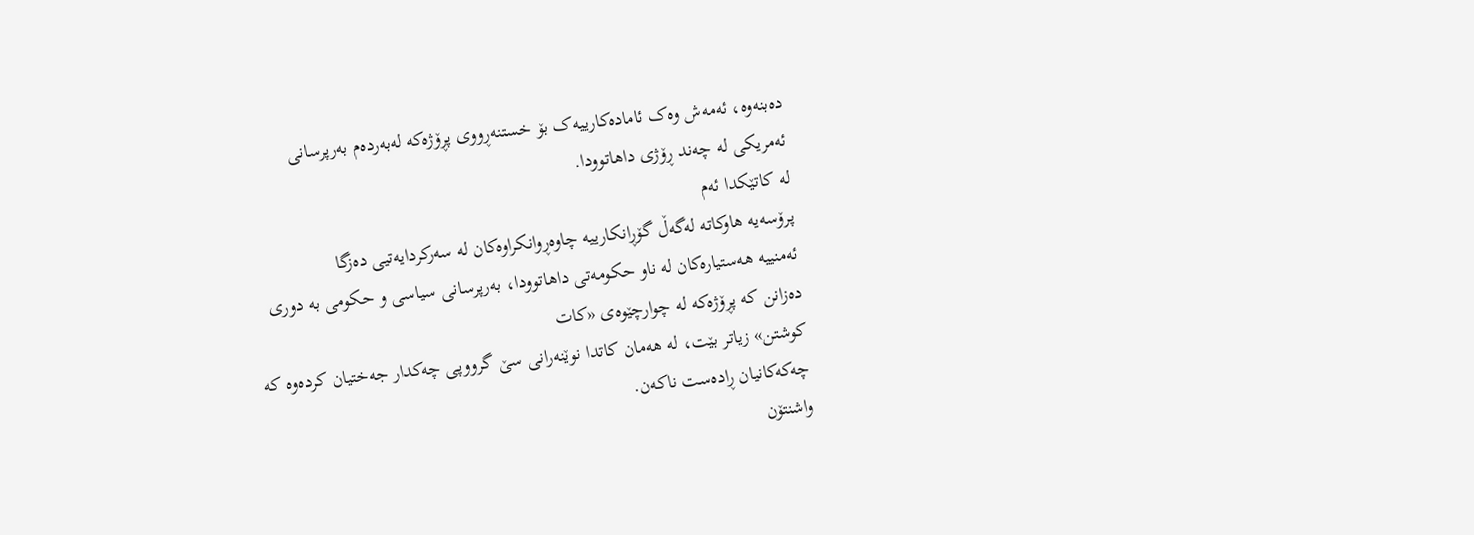دەبنەوە، ئەمەش وەک ئامادەکارییەک بۆ خستنەڕووی پڕۆژەکە لەبەردەم بەرپرسانی
ئەمریکی لە چەند ڕۆژی داهاتوودا.
لە کاتێکدا ئەم
پرۆسەیە هاوکاتە لەگەڵ گۆڕانکارییە چاوەڕوانکراوەکان لە سەرکردایەتیی دەزگا
ئەمنییە هەستیارەکان لە ناو حکومەتی داهاتوودا، بەرپرسانی سیاسی و حکومی بە دورى
دەزانن کە پڕۆژەکە لە چوارچێوەی «کات
کوشتن» زیاتر بێت، لە هەمان کاتدا نوێنەرانی سێ گرووپی چەکدار جەختیان کردەوە کە
چەکەکانیان ڕادەست ناکەن.
واشنتۆن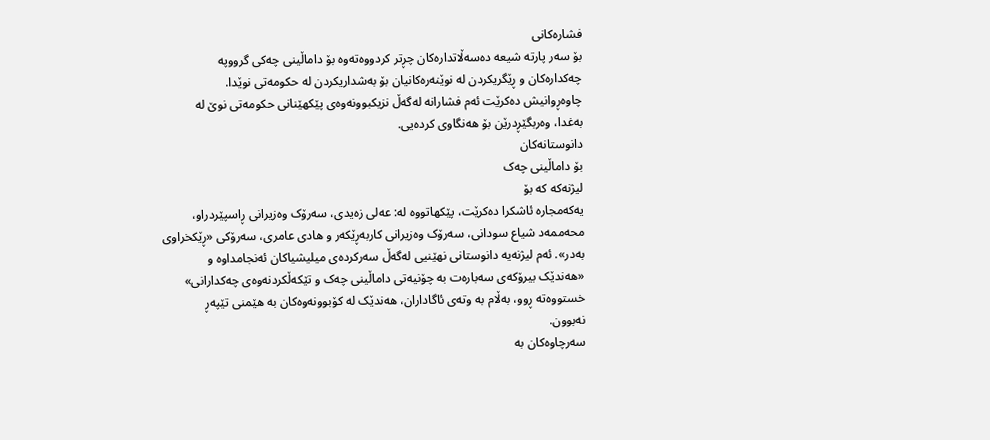فشارەکانی
بۆ سەر پارتە شیعە دەسەڵاتدارەکان چڕتر کردووەتەوە بۆ داماڵینی چەکی گرووپە
چەکدارەکان و ڕێگریکردن لە نوێنەرەکانیان بۆ بەشداریکردن لە حکومەتی نوێدا.
چاوەڕوانیش دەکرێت ئەم فشارانە لەگەڵ نزیکبوونەوەی پێکهێنانی حکومەتی نوێ لە
بەغدا، وەربگێڕدرێن بۆ هەنگاوی کردەیی.
دانوستانەکان
بۆ داماڵینی چەک
لیژنەکە کە بۆ
یەکەمجارە ئاشکرا دەکرێت، پێکهاتووە لە: عەلی زەیدی، سەرۆک وەزیرانی ڕاسپێردراو،
محەممەد شیاع سودانی، سەرۆک وەزیرانی کاربەڕێکەر و هادی عامری، سەرۆکی «ڕێکخراوی
بەدر». ئەم لیژنەیە دانوستانی نهێنیی لەگەڵ سەرکردەی میلیشیاکان ئەنجامداوە و
«هەندێک بیرۆکەی سەبارەت بە چۆنیەتی داماڵینی چەک و تێکەڵکردنەوەی چەکدارانی»
خستووەتە ڕوو، بەڵام بە وتەی ئاگاداران، هەندێک لە کۆبوونەوەکان بە هێمنی تێپەڕ
نەبوون.
سەرچاوەکان بە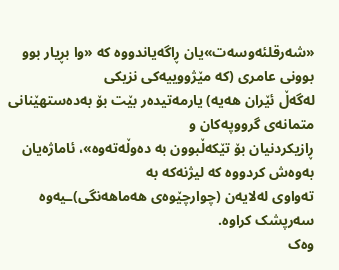«شەرقلئەوسەت»یان ڕاگەیاندووە کە «وا بڕیار بوو بوونی عامری (کە مێژووییەکی نزیکی
لەگەڵ ئێران هەیە) یارمەتیدەر بێت بۆ بەدەستهێنانی متمانەی گرووپەکان و
ڕازیکردنیان بۆ تێکەڵبوون بە دەوڵەتەوە»، ئاماژەیان بەوەش کردووە کە لیژنەکە بە
تەواوی لەلایەن (چوارچێوەی هەماهەنگی)ـیەوە سەرپشک کراوە.
وەک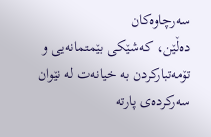سەرچاوەکان
دەڵێن، کەشێکی بێمتمانەیی و تۆمەتبارکردن بە خیانەت لە نێوان سەرکردەی پارتە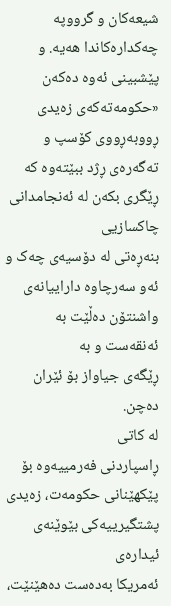شیعەکان و گرووپە چەکدارەکاندا هەیە. و پێشبینی ئەوە دەکەن «حکومەتەکەی زەیدی
ڕووبەڕووی کۆسپ و تەگەرەی ڕژد ببێتەوە کە ڕێگری بکەن لە ئەنجامدانی چاکسازیی
بنەڕەتی لە دۆسیەی چەک و ئەو سەرچاوە داراییانەی واشنتۆن دەڵێت بە ئەنقەست و بە
ڕێگەی جیاواز بۆ ئێران دەچن.
لە کاتی
ڕاسپاردنی فەرمییەوە بۆ پێکهێنانی حکومەت، زەیدی پشتگیرییەکی بێوێنەی ئیدارەی
ئەمریکا بەدەست دەهێنێت،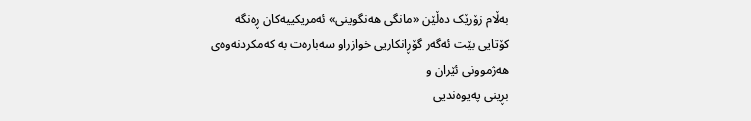بەڵام زۆرێک دەڵێن «مانگی هەنگوینی» ئەمریکییەکان ڕەنگە
کۆتایی بێت ئەگەر گۆڕانکاریی خوازراو سەبارەت بە کەمکردنەوەی هەژموونی ئێران و
بڕینی پەیوەندیی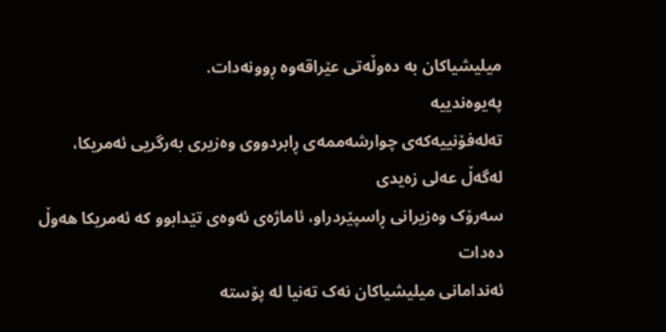میلیشیاکان بە دەوڵەتی عێراقەوە ڕوونەدات.
پەیوەندییە
تەلەفۆنییەکەی چوارشەممەی ڕابردووی وەزیری بەرگریی ئەمریکا، لەگەڵ عەلی زەیدی
سەرۆک وەزیرانی ڕاسپێردراو، ئاماژەی ئەوەی تێدابوو کە ئەمریکا هەوڵ دەدات
ئەندامانی میلیشیاکان نەک تەنیا لە پۆستە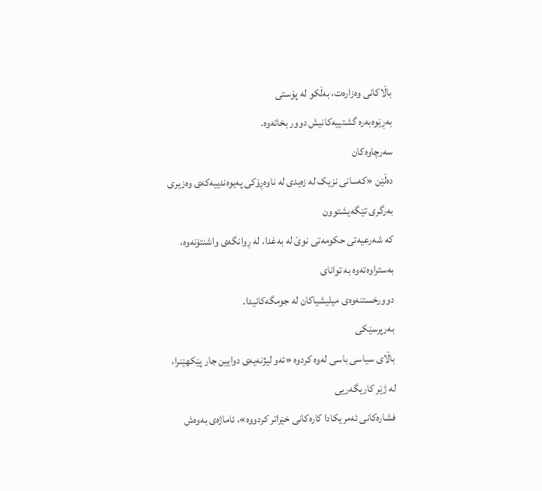باڵاکانی وەزارەت، بەڵکو لە پۆستی
بەڕێوەبەرە گشتییەکانیش دوور بخاتەوە.
سەرچاوەکان
دەڵێن «کەسانی نزیک لە زەیدی لە ناوەڕۆکی پەیوەندییەکەی وەزیرى بەرگرى تێگەیشتوون
کە شەرعیەتی حکومەتی نوێ لە بەغدا، لە ڕوانگەی واشنتۆنەوە، بەستراوەتەوە بە توانای
دوورخستنەوەی میلیشیاکان لە جومگەکانیدا.
بەرپرسێکی
باڵای سیاسی باسى لەوە کردوە «ئەو لیژنەیەی دوایین جار پێکهێنرا، لە ژێر کاریگەریی
فشارەکانی ئەمریکادا کارەکانی خێراتر کردووە»، ئاماژەی بەوەش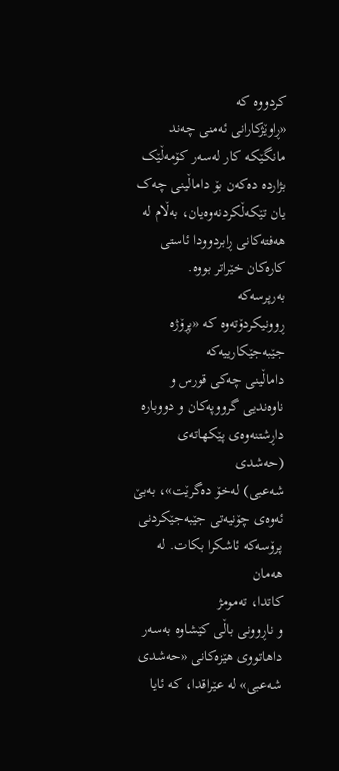کردووە کە
«ڕاوێژکارانی ئەمنی چەند مانگێکە کار لەسەر کۆمەڵێک بژاردە دەکەن بۆ داماڵینی چەک
یان تێکەڵکردنەوەیان، بەڵام لە هەفتەکانی ڕابردوودا ئاستی کارەکان خێراتر بووە.
بەرپرسەکە
ڕوونیکردۆتەوە کە «پڕۆژە جێبەجێکارییەکە
داماڵینی چەکی قورس و ناوەندیی گرووپەکان و دووبارە داڕشتنەوەی پێکهاتەی (حەشدی
شەعبی) لەخۆ دەگرێت»، بەبێ ئەوەی چۆنیەتی جێبەجێکردنی پرۆسەکە ئاشکرا بکات. لە هەمان
کاتدا، تەمومژ
و ناڕوونی باڵی کێشاوە بەسەر داهاتووی هێزەکانی «حەشدی شەعبی» لە عێراقدا، کە ئایا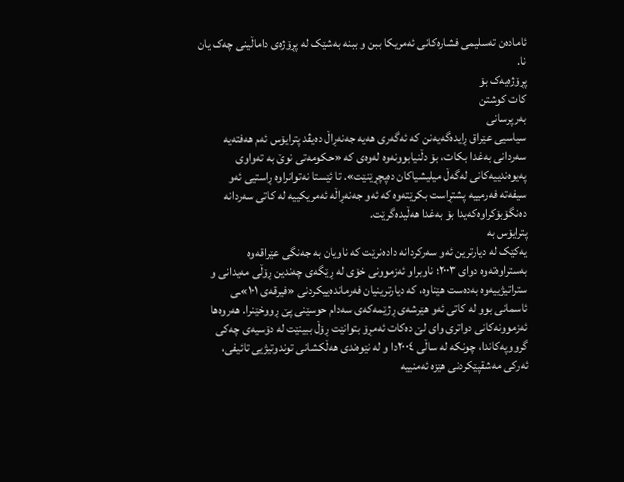ئامادەن تەسلیمی فشارەکانی ئەمریکا ببن و ببنە بەشێک لە پڕۆژەی داماڵینی چەک یان
نا.
پڕۆژەیەک بۆ
کات کوشتن
بەرپرسانی
سیاسیی عێراق ڕایدەگەیەنن کە ئەگەری هەیە جەنەڕاڵ دەیڤد پترایۆس ئەم هەفتەیە
سەردانی بەغدا بکات، بۆ دڵنیابوونەوە لەوەی کە «حکومەتی نوێ بە تەواوی
پەیوەندییەکانی لەگەڵ میلیشیاکان دەپچڕێنێت». تا ئێستا نەتوانراوە ڕاستیی ئەو
سیفەتە فەرمییە پشتڕاست بکرێتەوە کە ئەو جەنەڕاڵە ئەمریکییە لە کاتی سەردانە
دەنگۆبۆکراوەکەیدا بۆ بەغدا هەڵیدەگرێت.
پترایۆس بە
یەکێک لە دیارترین ئەو سەرکردانە دادەنرێت کە ناویان بە جەنگی عێراقەوە
بەستراوەتەوە دوای ٢٠٠٣؛ ناوبراو ئەزموونی خۆی لە ڕێگەی چەندین ڕۆڵی مەیدانی و
ستراتیژییەوە بەدەست هێناوە، کە دیارترینیان فەرماندەییکردنی «فیرقەی ١٠١»ـی
ئاسمانی بوو لە کاتی ئەو هێرشەی ڕژێمەکەی سەدام حوسێنی پێ ڕووخێنرا. هەروەها
ئەزموونەکانی دواتری وای لێ دەکات ئەمڕۆ بتوانێت ڕۆڵ ببینێت لە دۆسیەی چەکی
گرووپەکاندا، چونکە لە ساڵی ٢٠٠٤دا و لە نێوەندی هەڵکشانی توندوتیژیی تائیفی،
ئەرکی مەشقپێکردنی هێزە ئەمنییە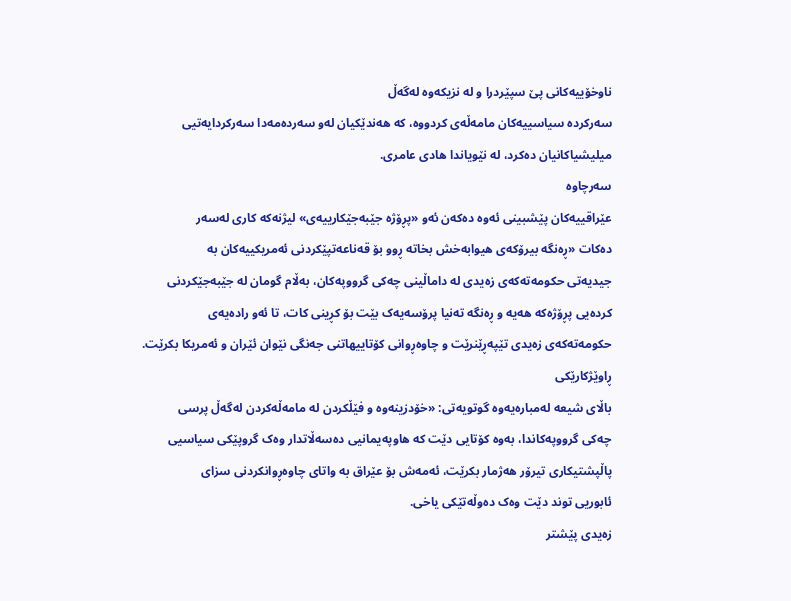ناوخۆییەکانی پێ سپێردرا و لە نزیکەوە لەگەڵ
سەرکردە سیاسییەکان مامەڵەی کردووە، کە هەندێکیان لەو سەردەمەدا سەرکردایەتیی
میلیشیاکانیان دەکرد، لە نێویاندا هادی عامری.
سەرچاوە
عێراقییەکان پێشبینی ئەوە دەکەن ئەو «پڕۆژە جێبەجێکارییەی» لیژنەکە کاری لەسەر
دەکات «ڕەنگە بیرۆکەی هیوابەخش بخاتە ڕوو بۆ قەناعەتپێکردنی ئەمریکییەکان بە
جیدیەتی حکومەتەکەی زەیدی لە داماڵینی چەکی گرووپەکان، بەڵام گومان لە جێبەجێکردنی
کردەیی پڕۆژەکە هەیە و ڕەنگە تەنیا پرۆسەیەک بێت بۆ کڕینی کات، تا ئەو رادەیەی
حکومەتەکەی زەیدی تێپەڕێنرێت و چاوەڕوانی کۆتاییهاتنی جەنگی نێوان ئێران و ئەمریکا بکرێت.
ڕاوێژکارێکی
باڵای شیعە لەمبارەیەوە گوتویەتی: «خۆدزینەوە و فێڵکردن لە مامەڵەکردن لەگەڵ پرسی
چەکی گرووپەکاندا، بەوە کۆتایی دێت کە هاوپەیمانیی دەسەڵاتدار وەک گروپێکی سیاسیی
پاڵپشتیکاری تیرۆر هەژمار بکرێت، ئەمەش بۆ عێراق بە واتای چاوەڕوانکردنی سزای
ئابوریی توند دێت وەک دەوڵەتێکی یاخی.
زەیدی پێشتر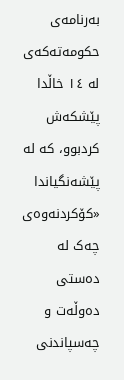بەرنامەی حکومەتەکەی لە ١٤ خاڵدا پێشکەش کردبوو، کە لە پێشەنگیاندا «کۆکردنەوەی
چەک لە دەستی دەوڵەت و چەسپاندنی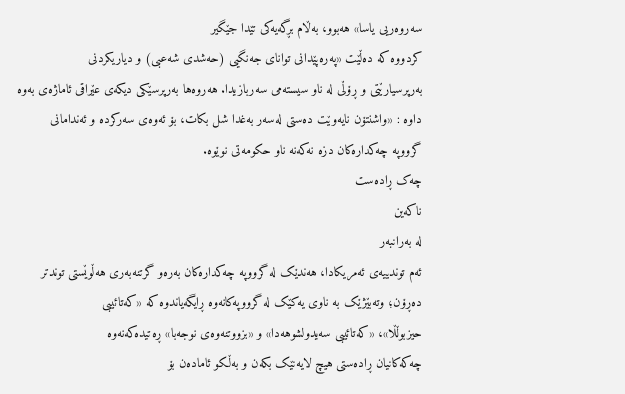سەروەریی یاسا» هەبوو، بەڵام بڕگەیەکی تێدا جێگیر
کردووە کە دەڵێت «پەرەپێدانی توانای جەنگیی (حەشدی شەعبی) و دیاریکردنی
بەرپرسیارێتی و ڕۆڵی لە ناو سیستەمی سەربازیدا. هەروەها بەرپرسێکی دیکەى عێراقی ئاماژەی بەوە
داوە : «واشنتۆن نایەوێت دەستى لەسەر بەغدا شل بکات، بۆ ئەوەى سەرکردە و ئەندامانی
گرووپە چەکدارەکان دزە نەکەنە ناو حکومەتی نوێوە.
چەک ڕادەست
ناکەین
لە بەرانبەر
ئەم توندییەی ئەمریکادا، هەندێک لە گرووپە چەکدارەکان بەرەو گرتنەبەری هەڵوێستی توندتر
دەڕۆن؛ وتەبێژێک بە ناوی یەکێک لە گرووپەکانەوە ڕایگەیاندوە کە «کەتائیبی
حیزبوڵڵا»، «کەتائیبی سەیدولشوهەدا» و «بزووتنەوەی نوجەبا» ڕەتیدەکەنەوە
چەکەکانیان ڕادەستی هیچ لایەنێک بکەن و بەڵکو ئامادەن بۆ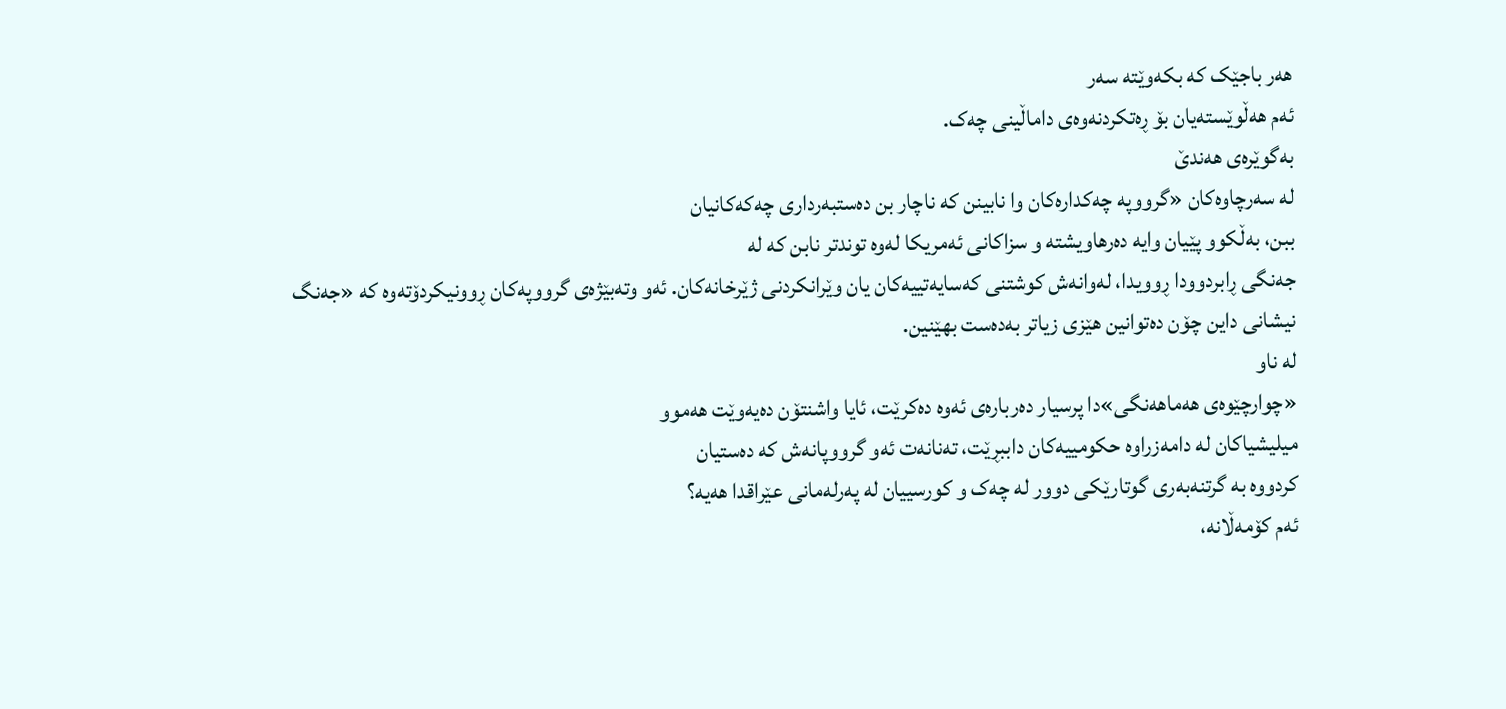هەر باجێک کە بکەوێتە سەر
ئەم هەڵوێستەیان بۆ ڕەتکردنەوەی داماڵینی چەک.
بەگوێرەى هەندێ
لە سەرچاوەکان «گرووپە چەکدارەکان وا نابینن کە ناچار بن دەستبەرداری چەکەکانیان
ببن، بەڵکوو پێیان وایە دەرهاویشتە و سزاکانی ئەمریکا لەوە توندتر نابن کە لە
جەنگی ڕابردوودا ڕوویدا، لەوانەش کوشتنی کەسایەتییەکان یان وێرانکردنی ژێرخانەکان. ئەو وتەبێژەی گرووپەکان ڕوونیکردۆتەوە کە «جەنگ
نیشانی داین چۆن دەتوانین هێزی زیاتر بەدەست بهێنین.
لە ناو
«چوارچێوەی هەماهەنگی»دا پرسیار دەربارەی ئەوە دەکرێت، ئایا واشنتۆن دەیەوێت هەموو
میلیشیاکان لە دامەزراوە حکومییەکان داببڕێت، تەنانەت ئەو گرووپانەش کە دەستیان
کردووە بە گرتنەبەری گوتارێکی دوور لە چەک و کورسییان لە پەرلەمانی عێراقدا هەیە؟
ئەم کۆمەڵانە،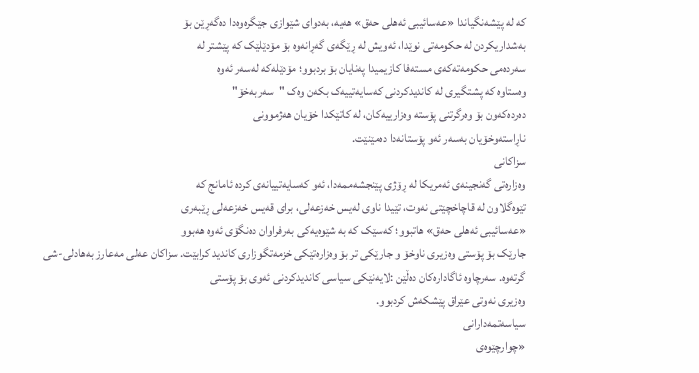کە لە پێشەنگیاندا «عەسائیبی ئەهلی حەق» هەیە، بەدوای شێوازی جێگرەوەدا دەگەڕێن بۆ
بەشداریکردن لە حکومەتی نوێدا، ئەویش لە ڕێگەی گەڕانەوە بۆ مۆدێلێک کە پێشتر لە
سەردەمی حکومەتەکەی مستەفا کازیمیدا پەنایان بۆ بردبوو؛ مۆدێلەکە لەسەر ئەوە
وەستاوە کە پشتگیری لە کاندیدکردنی کەسایەتییەک بکەن وەک "سەربەخۆ"
دەردەکەون بۆ وەرگرتنی پۆستە وەزارییەکان، لە کاتێکدا خۆیان هەژموونی
ناڕاستەوخۆیان بەسەر ئەو پۆستانەدا دەمێنێت.
سزاکانی
وەزارەتی گەنجینەى ئەمریکا لە ڕۆژی پێنجشەممەدا، ئەو کەسایەتییانەی کردە ئامانج کە
تێوەگلاون لە قاچاخچێتی نەوت، تێیدا ناوی لەیس خەزعەلی، برای قەیس خەزعەلی ڕێبەری
«عەسائیبی ئەهلی حەق» هاتبوو؛ کەسێک کە بە شێوەیەکی بەرفراوان دەنگۆی ئەوە هەبوو
جارێک بۆ پۆستی وەزیری ناوخۆ و جارێکی تر بۆ وەزارەتێکی خزمەتگوزاری کاندید کرابێت. سزاکان عەلی مەعارز بەهادلی-شی
گرتەوە. سەرچاوە ئاگادارەکان دەڵێن :لایەنێکی سیاسی کاندیدکردنی ئەوی بۆ پۆستی
وەزیری نەوتی عێراق پێشکەش کردبوو.
سیاسەتمەدارانی
«چوارچێوەی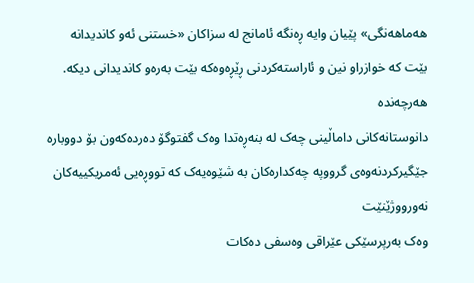هەماهەنگی» پێیان وایە ڕەنگە ئامانج لە سزاکان «خستنی ئەو کاندیدانە
بێت کە خوازراو نین و ئاراستەکردنی ڕێڕەوەکە بێت بەرەو کاندیدانی دیکە.
هەرچەندە
دانوستانەکانی داماڵینی چەک لە بنەڕەتدا وەک گفتوگۆ دەردەکەون بۆ دووبارە
جێگیرکردنەوەی گرووپە چەکدارەکان بە شێوەیەک کە تووڕەیی ئەمریکییەکان نەورووژێنێت
وەک بەرپرسێکی عێراقی وەسفی دەکات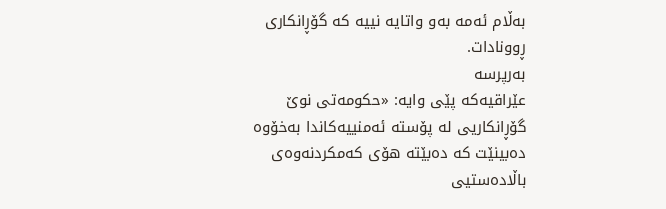بەڵام ئەمە بەو واتایە نییە کە گۆڕانکاری
ڕوونادات.
بەرپرسە
عێراقیەکە پێى وایە: «حکومەتی نوێ گۆڕانکاریی لە پۆستە ئەمنییەکاندا بەخۆوە
دەبینێت کە دەبێتە هۆی کەمکردنەوەی باڵادەستیی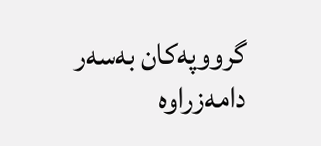گرووپەکان بەسەر دامەزراوە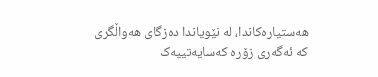هەستیارەکاندا، لە نێویاندا دەزگای هەواڵگری کە ئەگەری زۆرە کەسایەتییەک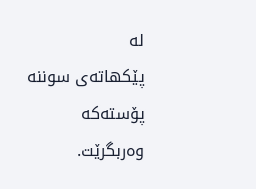لە
پێکهاتەی سوننە پۆستەکە وەربگرێت.